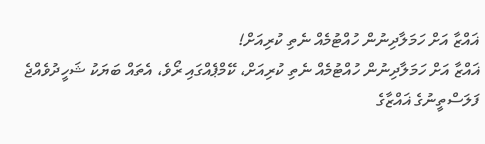ޣައްޒާ އަށް ހަމަލާދިނުން ހުއްޓުމެއް ނެތި ކުރިއަށް!
ޣައްޒާ އަށް ހަމަލާދިނުން ހުއްޓުމެއް ނެތި ކުރިއަށް، ކޭމްޕެއްގައި ރޯވެ، އެތައް ބަޔަކު ޝަހީދުވެއްޖެ
ފަލަސްތީނުގެ ޣައްޒާގެ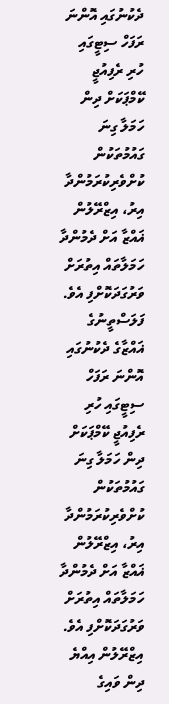ދެކުނުގައި އޮންނަ ރަފަހް ސިޓީގައި ހުރި ރެފިއުޖީ ކޭމްޕަކަށް ދިން ހަމަލާ ގިނަ ގައުމުތަކުން ކުށްވެރިކުރަމުންދާ އިރު، އިޒްރޭލުން ޣައްޒާ އަށް ދެމުންދާ ހަމަލާތައް އިތުރަށް ވަރުގަދަކޮށްފި އެވެ.
ފަލަސްތީނުގެ ޣައްޒާގެ ދެކުނުގައި އޮންނަ ރަފަހް ސިޓީގައި ހުރި ރެފިއުޖީ ކޭމްޕަކަށް ދިން ހަމަލާ ގިނަ ގައުމުތަކުން ކުށްވެރިކުރަމުންދާ އިރު، އިޒްރޭލުން ޣައްޒާ އަށް ދެމުންދާ ހަމަލާތައް އިތުރަށް ވަރުގަދަކޮށްފި އެވެ.
އިޒްރޭލުން އިއްޔެ ދިން ވައިގެ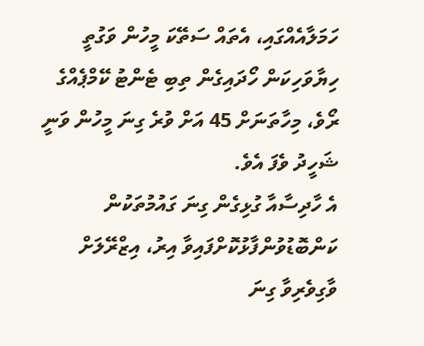ހަމަލާއެއްގައި، އެތައް ސަތޭކަ މީހުން ވަގުތީ ހިޔާވަހިކަން ހޯދައިގެން ތިބި ޓެންޓު ކޭމްޕެއްގެ ރޯވެ، މިހާތަނަށް 45 އަށް ވުރެ ގިނަ މީހުން ވަނީ ޝަހީދު ވެފަ އެވެ.
އެ ހާދިސާއާ ގުޅިގެން ގިނަ ގައުމުތަކުން ކަންބޮޑުވުންފާޅުކޮށްފައިވާ އިރު، އިޒްރޭލަށް ވާގިވެރިވާ ގިނަ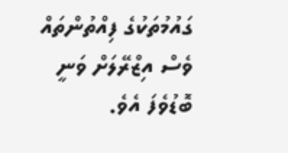ގައުމުތަކުގެ ފިއްތުންތައް ވެސް އިޒްރޭލަށް ވަނީ ބޮޑުވެފަ އެވެ.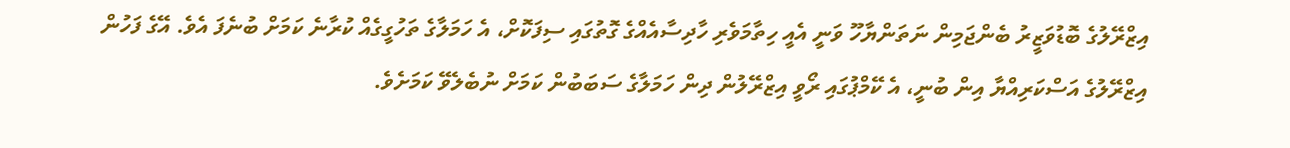އިޒްރޭލުގެ ބޮޑުވަޒީރު ބެންޖަމިން ނަތަންޔާހޫ ވަނީ އެއީ ހިތާމަވެރި ހާދިސާއެއްގެ ގޮތުގައި ސިފަކޮށް، އެ ހަމަލާގެ ތަހުގީގެއް ކުރާނެ ކަމަށް ބުނެފަ އެވެ. އޭގެ ފަހުން އިޒްރޭލުގެ އަސްކަރިއްޔާ އިން ބުނީ، އެ ކޭމްޕުގައި ރޯވީ އިޒްރޭލުން ދިން ހަމަލާގެ ސަބަބުން ކަމަށް ނުބެލެވޭ ކަމަށެވެ.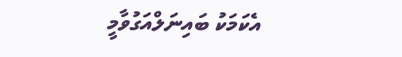އެކަމަކު ބައިނަލްއަގުވާމީ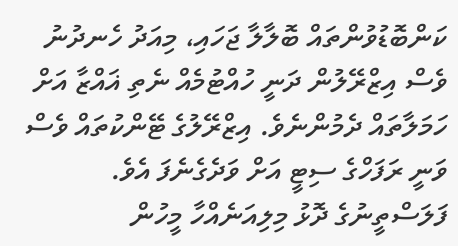ކަންބޮޑުވުންތައް ބޮލާލާ ޖަހައި، މިއަދު ހެނދުނު ވެސް އިޒްރޭލުން ދަނީ ހުއްޓުމެއް ނެތި ޣައްޒާ އަށް ހަމަލާތައް ދެމުންނެވެ. އިޒްރޭލުގެ ޓޭންކުތައް ވެސް ވަނީ ރަފަހްގެ ސިޓީ އަށް ވަދެގެނެފަ އެވެ.
ފަލަސްތީނުގެ ދޮޅު މިލިއަނެއްހާ މީހުން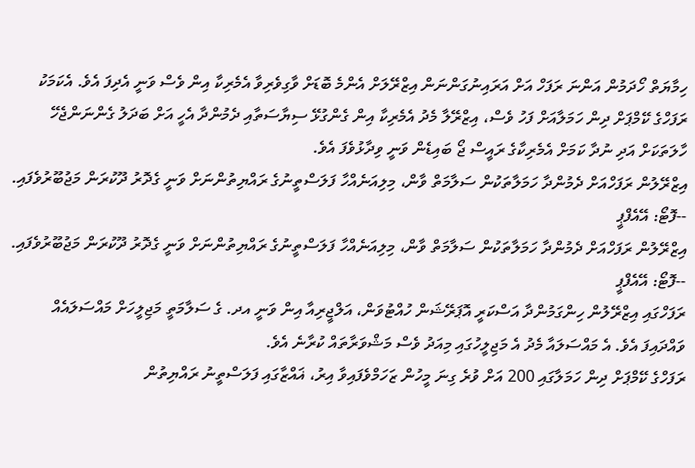ހިމާޔަތް ހޯދަމުން އަންނަ ރަފަހް އަށް އަރައިނުގަންނަން އިޒްރޭލަށް އެންމެ ބޮޑަށް ވާގިވެރިވާ އެމެރިކާ އިން ވެސް ވަނީ އެދިފަ އެވެ. އެކަމަކު ރަފަހްގެ ކޭމްޕަށް ދިން ހަމަލާއަށް ފަހު ވެސް، އިޒްރޭލާ މެދު އެމެރިކާ އިން ގެންގުޅޭ ސިޔާސަތާއި ދެމުންދާ އެހީ އަށް ބަދަލު ގެންނަންޖެހޭ ހާލަތަކަށް އަދި ނުދާ ކަމަށް އެމެރިކާގެ ރައީސް ޖޯ ބައިޑެން ވަނީ ވިދާޅުވެފަ އެވެ.
އިޒްރޭލުން ރަފަހްއަށް ދެމުންދާ ހަމަލާތަކުން ސަލާމަތް ވާން، މިލިއަނެއްހާ ފަލަސްތީނުގެ ރައްޔިތުންނަށް ވަނީ ގެދޮރު ދޫކުރަން މަޖުބޫރުވެފައި. --ފޮޓޯ: އޭއެފްޕީ
އިޒްރޭލުން ރަފަހްއަށް ދެމުންދާ ހަމަލާތަކުން ސަލާމަތް ވާން، މިލިއަނެއްހާ ފަލަސްތީނުގެ ރައްޔިތުންނަށް ވަނީ ގެދޮރު ދޫކުރަން މަޖުބޫރުވެފައި. --ފޮޓޯ: އޭއެފްޕީ
ރަފަހްގައި އިޒްރޭލުން ހިންގަމުންދާ އަސްކަރީ އޮޕަރޭޝަން ހުއްޓުވަން، އަލްޖީރިއާ އިން ވަނީ އދ. ގެ ސަލާމަތީ މަޖިލީހަށް މައްސަލައެއް ވައްދައިފަ އެވެ. އެ މައްސަލައާ މެދު އެ މަޖިލީހުގައި މިއަދު ވެސް މަޝްވަރާތައް ކުރާނެ އެވެ.
ރަފަހްގެ ކޭމްޕަށް ދިން ހަމަލާގައި 200 އަށް ވުރެ ގިނަ މީހުން ޒަހަމްވެފައިވާ އިރު، ޣައްޒާގައި ފަލަސްތީނު ރައްޔިތުން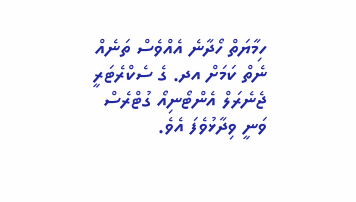ހިމާޔަތް ހޯދާނެ އެއްވެސް ތަނެއް ނެތް ކަމަށް އދ. ގެ ސެކްރެޓަރީ ޖެނެރަލް އެންޓޯނިއޯ ގުޓްރެސް ވަނީ ވިދާޅުވެފަ އެވެ.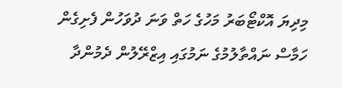މިދިޔަ އޮކްޓޯބަރު މަހުގެ ހަތް ވަނަ ދުވަހުން ފެށިގެން ހަމާސް ނައްތާލުމުގެ ނަމުގައި އިޒްރޭލުން ދެމުންދާ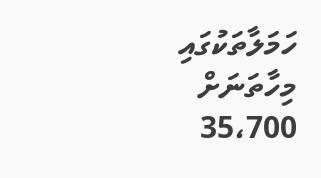ހަމަލާތަކުގައި މިހާތަނަށް 35،700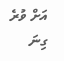އަށް ވުރެ ގިނަ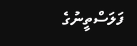ފަލަސްތީނުގެ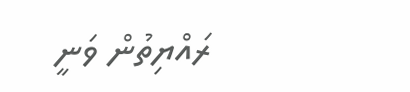ރައްޔިތުން ވަނީ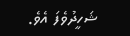ޝަހީދުވެފަ އެވެ.